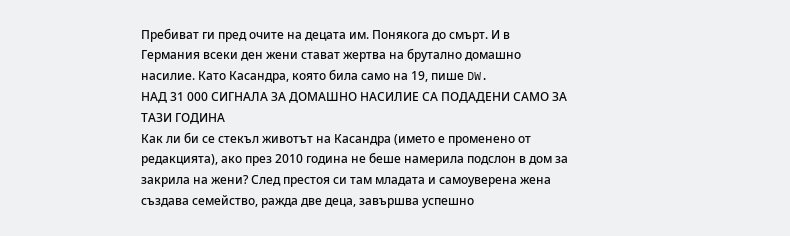Пребиват ги пред очите на децата им. Понякога до смърт. И в Германия всеки ден жени стават жертва на брутално домашно насилие. Като Касандра, която била само на 19, пише DW.
НАД 31 000 СИГНАЛА ЗА ДОМАШНО НАСИЛИЕ СА ПОДАДЕНИ САМО ЗА ТАЗИ ГОДИНА
Как ли би се стекъл животът на Касандра (името е променено от редакцията), ако през 2010 година не беше намерила подслон в дом за закрила на жени? След престоя си там младата и самоуверена жена създава семейство, ражда две деца, завършва успешно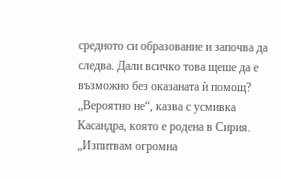средното си образование и започва да следва. Дали всичко това щеше да е възможно без оказаната ѝ помощ? „Вероятно не“, казва с усмивка Касандра, която е родена в Сирия. „Изпитвам огромна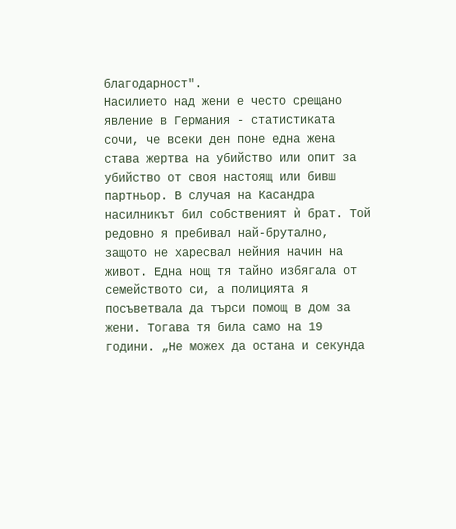благодарност".
Насилието над жени е често срещано явление в Германия - статистиката сочи, че всеки ден поне една жена става жертва на убийство или опит за убийство от своя настоящ или бивш партньор. В случая на Касандра насилникът бил собственият ѝ брат. Той редовно я пребивал най-брутално, защото не харесвал нейния начин на живот. Една нощ тя тайно избягала от семейството си, а полицията я посъветвала да търси помощ в дом за жени. Тогава тя била само на 19 години. „Не можех да остана и секунда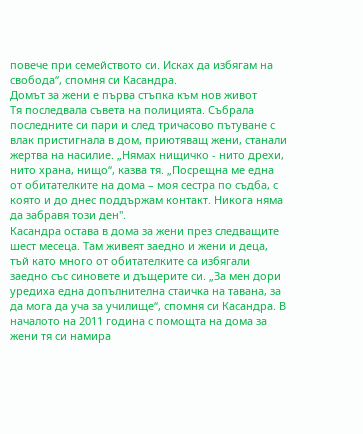повече при семейството си. Исках да избягам на свобода“, спомня си Касандра.
Домът за жени е първа стъпка към нов живот
Тя последвала съвета на полицията. Събрала последните си пари и след тричасово пътуване с влак пристигнала в дом, приютяващ жени, станали жертва на насилие. „Нямах нищичко - нито дрехи, нито храна, нищо“, казва тя. „Посрещна ме една от обитателките на дома – моя сестра по съдба, с която и до днес поддържам контакт. Никога няма да забравя този ден".
Касандра остава в дома за жени през следващите шест месеца. Там живеят заедно и жени и деца, тъй като много от обитателките са избягали заедно със синовете и дъщерите си. „За мен дори уредиха една допълнителна стаичка на тавана, за да мога да уча за училище“, спомня си Касандра. В началото на 2011 година с помощта на дома за жени тя си намира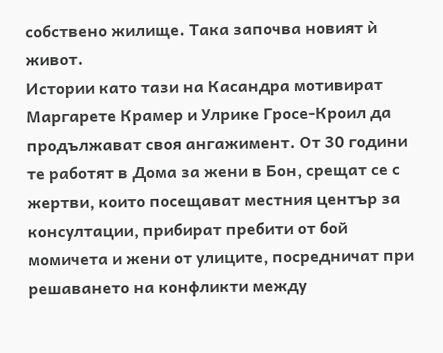собствено жилище. Така започва новият ѝ живот.
Истории като тази на Касандра мотивират Маргарете Крамер и Улрике Гросе-Кроил да продължават своя ангажимент. От 30 години те работят в Дома за жени в Бон, срещат се с жертви, които посещават местния център за консултации, прибират пребити от бой момичета и жени от улиците, посредничат при решаването на конфликти между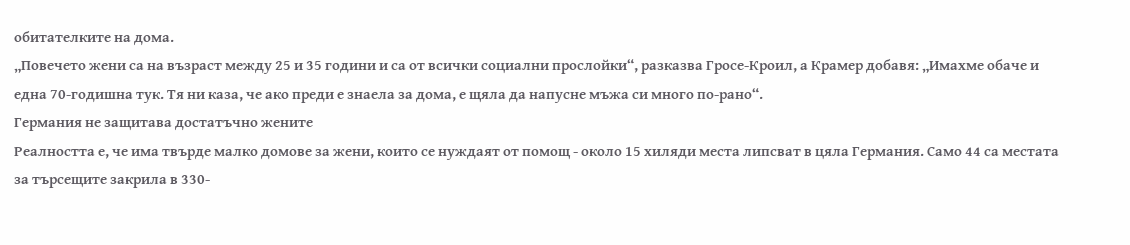обитателките на дома.
„Повечето жени са на възраст между 25 и 35 години и са от всички социални прослойки“, разказва Гросе-Кроил, а Крамер добавя: „Имахме обаче и една 70-годишна тук. Тя ни каза, че ако преди е знаела за дома, е щяла да напусне мъжа си много по-рано“.
Германия не защитава достатъчно жените
Реалността е, че има твърде малко домове за жени, които се нуждаят от помощ - около 15 хиляди места липсват в цяла Германия. Само 44 са местата за търсещите закрила в 330-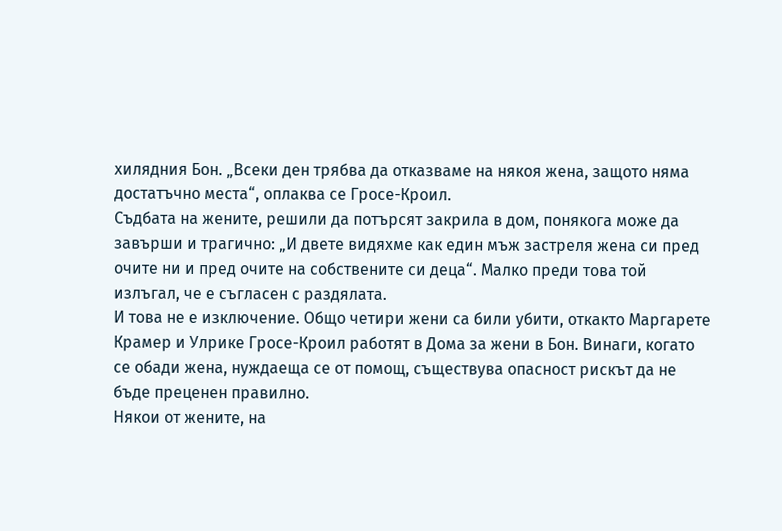хилядния Бон. „Всеки ден трябва да отказваме на някоя жена, защото няма достатъчно места“, оплаква се Гросе-Кроил.
Съдбата на жените, решили да потърсят закрила в дом, понякога може да завърши и трагично: „И двете видяхме как един мъж застреля жена си пред очите ни и пред очите на собствените си деца“. Малко преди това той излъгал, че е съгласен с раздялата.
И това не е изключение. Общо четири жени са били убити, откакто Маргарете Крамер и Улрике Гросе-Кроил работят в Дома за жени в Бон. Винаги, когато се обади жена, нуждаеща се от помощ, съществува опасност рискът да не бъде преценен правилно.
Някои от жените, на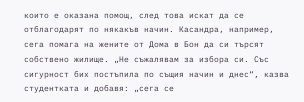които е оказана помощ, след това искат да се отблагодарят по някакъв начин. Касандра, например, сега помага на жените от Дома в Бон да си търсят собствено жилище. „Не съжалявам за избора си. Със сигурност бих постъпила по същия начин и днес“, казва студентката и добавя: „сега се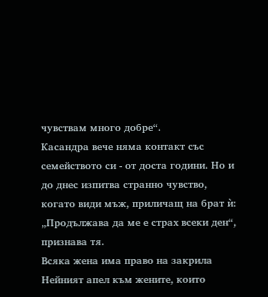чувствам много добре“.
Касандра вече няма контакт със семейството си - от доста години. Но и до днес изпитва странно чувство, когато види мъж, приличащ на брат ѝ: „Продължава да ме е страх всеки ден“, признава тя.
Всяка жена има право на закрила
Нейният апел към жените, които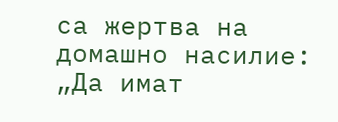са жертва на домашно насилие: „Да имат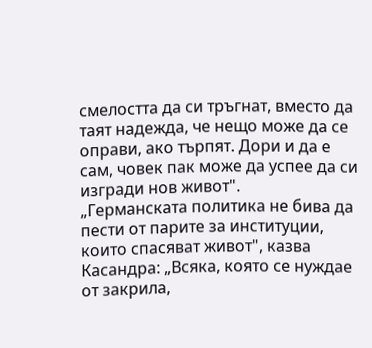смелостта да си тръгнат, вместо да таят надежда, че нещо може да се оправи, ако търпят. Дори и да е сам, човек пак може да успее да си изгради нов живот".
„Германската политика не бива да пести от парите за институции, които спасяват живот", казва Касандра: „Всяка, която се нуждае от закрила,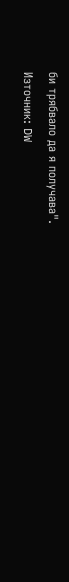би трябвало да я получава".
Източник: DW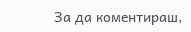За да коментираш,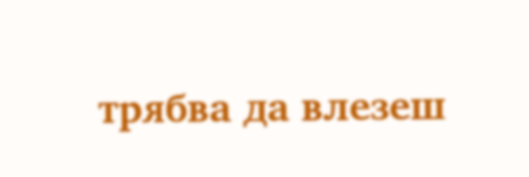трябва да влезеш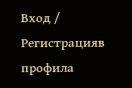Вход / Регистрацияв профила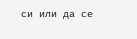си или да се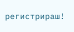регистрираш!